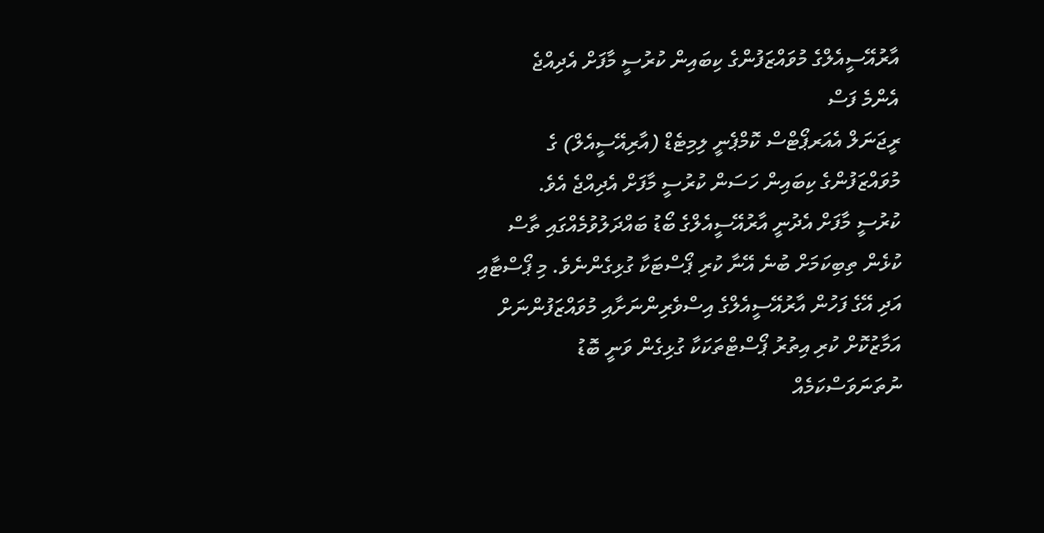އާރުއޭސީއެލްގެ މުވައްޒަފުންގެ ކިބައިން ކުރުސީ މާފަށް އެދިއްޖެ
އެންމެ ފަސް
ރީޖަނަލް އެއަރޕޯޓްސް ކޮމްޕެނީ ލިމިޓެޑް (އާރިއޭސީއެލް) ގެ މުވައްޒަފުންގެ ކިބައިން ހަސަން ކުރުސީ މާފަށް އެދިއްޖެ އެވެ.
ކުރުސީ މާފަށް އެދުނީ އާރުއޭސީއެލްގެ ބޯޑު ބައްދަލުވުމެއްގައި ތާސް ކުޅެން ތިބިކަމަށް ބުނެ އޭނާ ކުރި ޕޯސްޓަކާ ގުޅިގެންނެވެ. މި ޕޯސްޓާއި އަދި އޭގެ ފަހުން އާރުއޭސީއެލްގެ އިސްވެރިންނަށާއި މުވައްޒަފުންނަށް އަމާޒުކޮށް ކުރި އިތުރު ޕޯސްޓްތަކަކާ ގުޅިގެން ވަނީ ބޮޑު ނުތަނަވަސްކަމެއް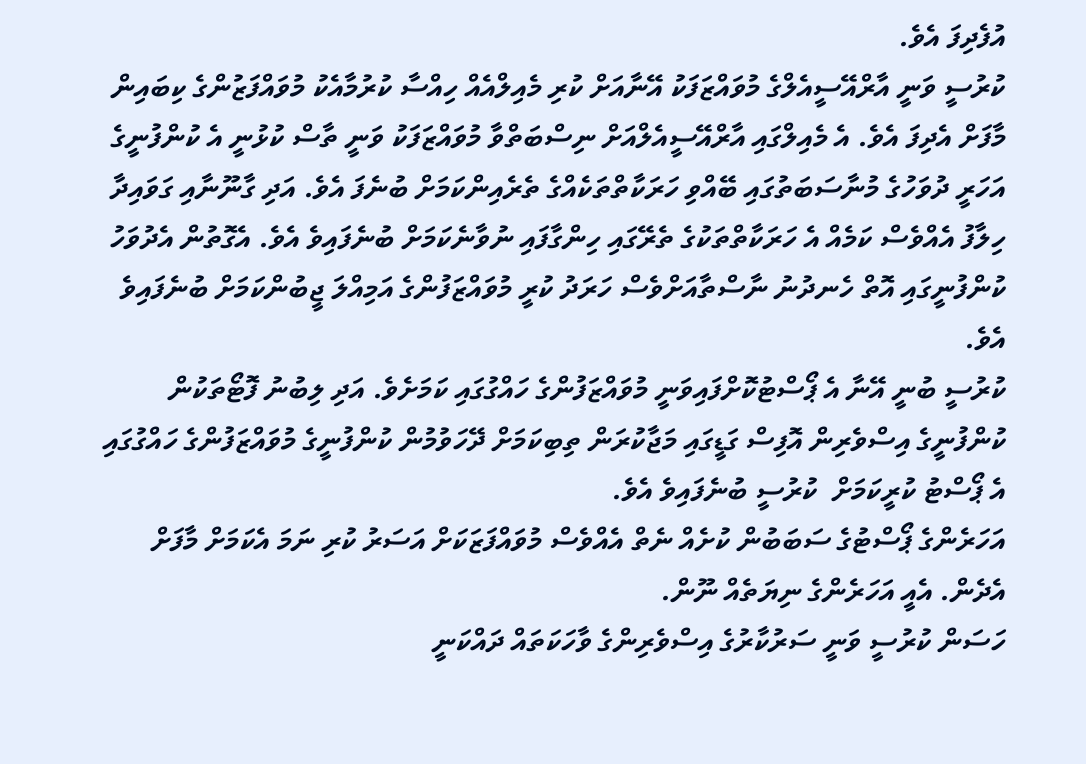އުފެދިފަ އެވެ.
ކުރުސީ ވަނީ އާރްއޭސީއެލްގެ މުވައްޒަފަކު އޭނާއަށް ކުރި މެއިލްއެއް ހިއްސާ ކުރުމާއެކު މުވައްފަޒުންގެ ކިބައިން މާފަށް އެދިފަ އެވެ. އެ މެއިލްގައި އާރްއޭސީއެލްއަށް ނިސްބަތްވާ މުވައްޒަފަކު ވަނީ ތާސް ކުޅުނީ އެ ކުންފުނީގެ އަހަރީ ދުވަހުގެ މުނާސަބަތުގައި ބޭއްވި ހަރަކާތްތަކެއްގެ ތެރެއިންކަމަށް ބުނެފަ އެވެ. އަދި ގާނޫނާއި ގަވައިދާ ހިލާފު އެއްވެސް ކަމެއް އެ ހަރަކާތްތަކުގެ ތެރޭގައި ހިންގާފައި ނުވާނެކަމަށް ބުނެފައިވެ އެވެ. އެގޮތުން އެދުވަހު ކުންފުނީގައި އޮތް ހެނދުނު ނާސްތާއަށްވެސް ހަރަދު ކުރީ މުވައްޒަފުންގެ އަމިއްލަ ޖީބުންކަމަށް ބުނެފައިވެ އެވެ.
ކުރުސީ ބުނީ އޭނާ އެ ޕޯސްޓުކޮށްފައިވަނީ މުވައްޒަފުންގެ ހައްގުގައި ކަމަށެވެ. އަދި ލިބުނު ފޮޓޯތަކުން ކުންފުނީގެ އިސްވެރިން އޮފިސް ގަޑީގައި މަޖާކުރަން ތިބިކަމަށް ދޭހަވުމުން ކުންފުނީގެ މުވައްޒަފުންގެ ހައްގުގައި އެ ޕޯސްޓު ކުރީކަމަށް  ކުރުސީ ބުނެފައިވެ އެވެ.
އަހަރެންގެ ޕޯސްޓުގެ ސަބަބުން ކުށެއް ނެތް އެއްވެސް މުވައްފަޒަކަށް އަސަރު ކުރި ނަމަ އެކަމަށް މާފަށް އެދެން. އެއީ އަހަރެންގެ ނިޔަތެއް ނޫން.
ހަސަން ކުރުސީ ވަނީ ސަރުކާރުގެ އިސްވެރިންގެ ވާހަކަތައް ދައްކަނީ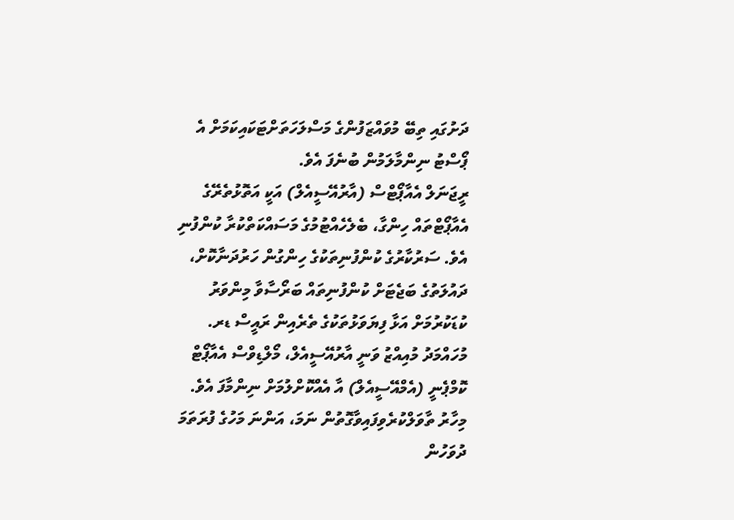ދަށުގައި ތިބޭ މުވައްޒަފުންގެ މަސްލަހަތަށްޓަކައިކަމަށް އެ ޕޯސްޓު ނިންމާލަމުން ބުނެފަ އެވެ.
ރީޖަނަލް އެއާޕޯޓްސް (އާރުއޭސީއެލް) އަކީ އަތޮޅުތެރޭގެ އެއާޕޯޓްތައް ހިންގާ، ބެލެހެއްޓުމުގެ މަސައްކަތްކުރާ ކުންފުނި އެވެ. ސަރުކާރުގެ ކުންފުނިތަކުގެ ހިންގުން ހަރުދަނާކޮށް، ދައުލަތުގެ ބަޖެޓަށް ކުންފުނިތައް ބަރޯސާވާ މިންވަރު ކުޑަކުރުމަށް އަޅާ ފިޔަވަޅުތަކުގެ ތެރެއިން ރައީސް ޑރ. މުހައްމަދު މުއިއްޒު ވަނީ އާރުއޭސީއެލް، މޯލްޑިވްސް އެއާޕޯޓް ކޮމްޕެނީ (އެމްއޭސީއެލް) އާ އެއްކޮށްލުމަށް ނިންމާފަ އެވެ. މިހާރު ތާވަލްކުރެވިފައިވާގޮތުން ނަމަ، އަންނަ މަހުގެ ފުރަތަމަ ދުވަހުން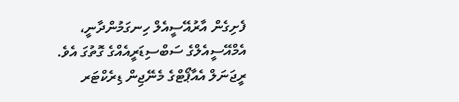ފެށިގެން އާރުއޭސީއެލް ހިނގަމުންދާނީ، އެމްއޭސީއެލްގެ ސަބްސިޑަރީއެއްގެ ގޮތުގަ އެވެ.
ރީޖަނަލް އެއާޕޯޓްގެ މެނޭޖިން ޑިރެކްޓަރ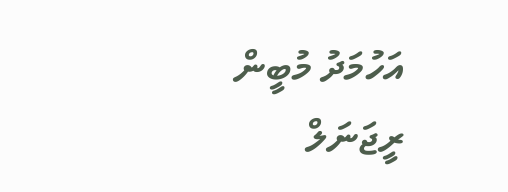އަހުމަދު މުބީން ރީޖަނަލް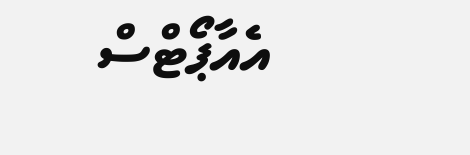އެއާޕޯޓްސް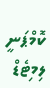ކޮމްޕަނީ ލިމިޓެޑް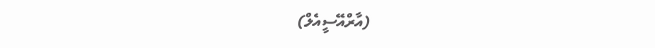(އާރްއޭސީއެލް)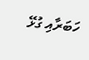ހަބަރާއި ގުޅޭ